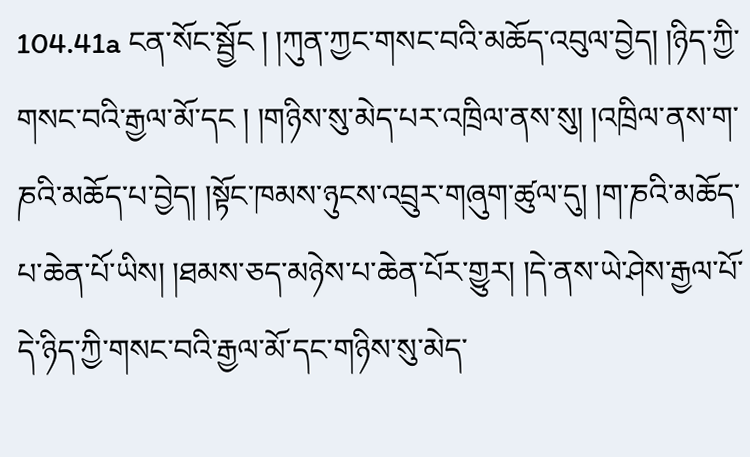104.41a ངན་སོང་སྦྱོང ། །ཀུན་ཀྱང་གསང་བའི་མཆོད་འབུལ་བྱེད། །ཉིད་ཀྱི་གསང་བའི་རྒྱལ་མོ་དང ། །གཉིས་སུ་མེད་པར་འཁྲིལ་ནས་སུ། །འཁྲིལ་ནས་ག་ཎའི་མཆོད་པ་བྱེད། །སྟོང་ཁམས་ཉུངས་འབྲུར་གཞུག་ཚུལ་དུ། །ག་ཎའི་མཆོད་པ་ཆེན་པོ་ཡིས། །ཐམས་ཅད་མཉེས་པ་ཆེན་པོར་གྱུར། །དེ་ནས་ཡེ་ཤེས་རྒྱལ་པོ་དེ་ཉིད་ཀྱི་གསང་བའི་རྒྱལ་མོ་དང་གཉིས་སུ་མེད་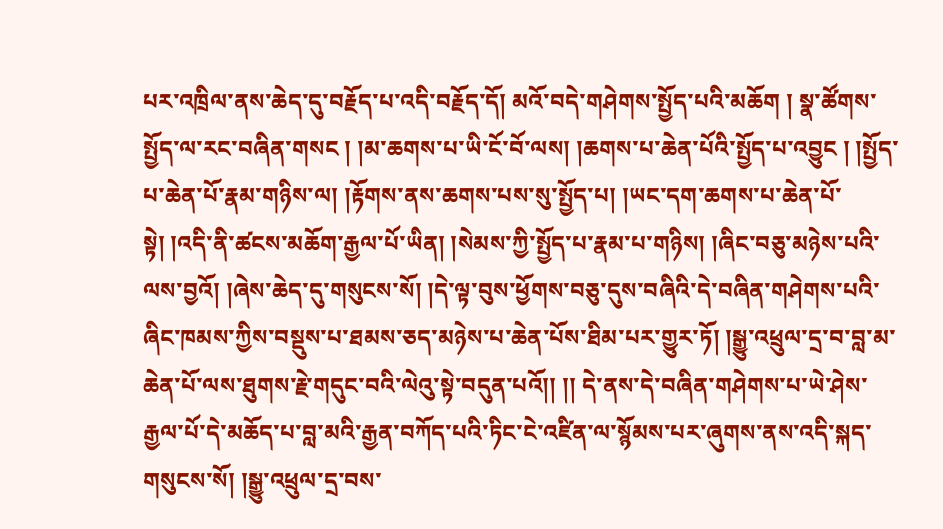པར་འཁྲིལ་ནས་ཆེད་དུ་བརྗོད་པ་འདི་བརྗོད་དོ། མའོ་བདེ་གཤེགས་སྤྱོད་པའི་མཆོག ། སྣ་ཚོགས་སྤྱོད་ལ་རང་བཞིན་གསང ། །མ་ཆགས་པ་ཡི་ངོ་བོ་ལས། །ཆགས་པ་ཆེན་པོའི་སྤྱོད་པ་འབྱུང ། །སྤྱོད་པ་ཆེན་པོ་རྣམ་གཉིས་ལ། །རྟོགས་ནས་ཆགས་པས་སུ་སྤྱོད་པ། །ཡང་དག་ཆགས་པ་ཆེན་པོ་སྟེ། །འདི་ནི་ཚངས་མཆོག་རྒྱལ་པོ་ཡིན། །སེམས་ཀྱི་སྤྱོད་པ་རྣམ་པ་གཉིས། །ཞིང་བཅུ་མཉེས་པའི་ལས་བྱའོ། །ཞེས་ཆེད་དུ་གསུངས་སོ། །དེ་ལྟ་བུས་ཕྱོགས་བཅུ་དུས་བཞིའི་དེ་བཞིན་གཤེགས་པའི་ཞིང་ཁམས་ཀྱིས་བསྡུས་པ་ཐམས་ཅད་མཉེས་པ་ཆེན་པོས་ཐིམ་པར་གྱུར་ཏོ། །སྒྱུ་འཕྲུལ་དྲ་བ་བླ་མ་ཆེན་པོ་ལས་ཐུགས་རྗེ་གདུང་བའི་ལེའུ་སྟེ་བདུན་པའོ།། །། དེ་ནས་དེ་བཞིན་གཤེགས་པ་ཡེ་ཤེས་རྒྱལ་པོ་དེ་མཆོད་པ་བླ་མའི་རྒྱན་བཀོད་པའི་ཏིང་ངེ་འཛིན་ལ་སྙོམས་པར་ཞུགས་ནས་འདི་སྐད་གསུངས་སོ། །སྒྱུ་འཕྲུལ་དྲ་བས་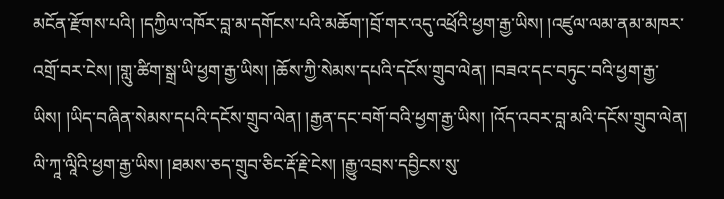མངོན་རྫོགས་པའི། །དཀྱིལ་འཁོར་བླ་མ་དགོངས་པའི་མཆོག་།བྲོ་གར་འདུ་འཕྲོའི་ཕྱག་རྒྱ་ཡིས། །འཛུལ་ལམ་ནམ་མཁར་འགྲོ་བར་ངེས། །གླུ་ཚིག་སྒྲ་ཡི་ཕྱག་རྒྱ་ཡིས། །ཆོས་ཀྱི་སེམས་དཔའི་དངོས་གྲུབ་ལེན། །བཟའ་དང་བཏུང་བའི་ཕྱག་རྒྱ་ཡིས། །ཡིད་བཞིན་སེམས་དཔའི་དངོས་གྲུབ་ལེན། །རྒྱན་དང་བགོ་བའི་ཕྱག་རྒྱ་ཡིས། །འོད་འབར་བླ་མའི་དངོས་གྲུབ་ལེན། ལི་ཀཱ་ལཱིའི་ཕྱག་རྒྱ་ཡིས། །ཐམས་ཅད་གྲུབ་ཅིང་རྡོ་རྗེ་ངེས། །རྒྱུ་འབྲས་དབྱིངས་སུ་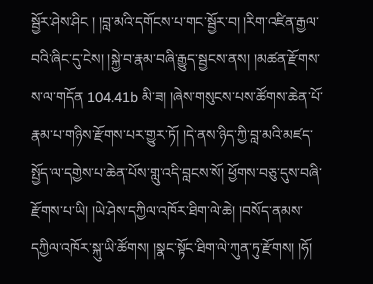སྦྱོར་ཤེས་ཤིང ། །བླ་མའི་དགོངས་པ་གང་སྦྱོར་བ། །རིག་འཛིན་རྒྱལ་བའི་ཞིང་དུ་ངེས། །སྐྱེ་བ་རྣམ་བཞི་རྒྱུད་སྦྱངས་ནས། །མཚན་རྫོགས་ས་ལ་གདོན 104.41b མི་ཟ། །ཞེས་གསུངས་པས་ཚོགས་ཆེན་པོ་རྣམ་པ་གཉིས་རྫོགས་པར་གྱུར་ཏོ། །དེ་ནས་ཉིད་ཀྱི་བླ་མའི་མཛད་སྤྱོད་ལ་དགྱེས་པ་ཆེན་པོས་གླུ་འདི་བླངས་སོ། ཕྱོགས་བཅུ་དུས་བཞི་རྫོགས་པ་ཡི། །ཡེ་ཤེས་དཀྱིལ་འཁོར་ཐིག་ལེ་ཆེ། །བསོད་ནམས་དཀྱིལ་འཁོར་སྐུ་ཡི་ཚོགས། །སྣང་སྟོང་ཐིག་ལེ་ཀུན་ཏུ་རྫོགས། །ཧོ།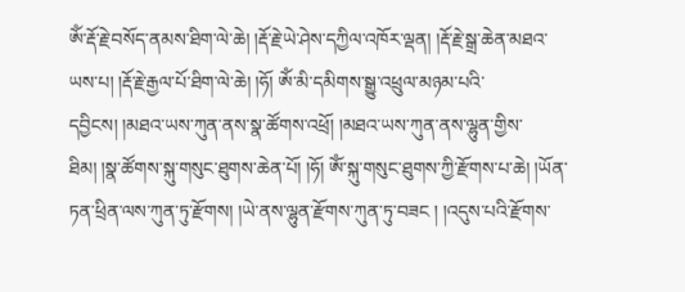ཨོཾ་རྡོ་རྗེ་བསོད་ནམས་ཐིག་ལེ་ཆེ། །རྡོ་རྗེ་ཡེ་ཤེས་དཀྱིལ་འཁོར་ལྡན། །རྡོ་རྗེ་སྒྲ་ཆེན་མཐའ་ཡས་པ། །རྡོ་རྗེ་རྒྱལ་པོ་ཐིག་ལེ་ཆེ། །ཧོ། ཨོཾ་མི་དམིགས་སྒྱུ་འཕྲུལ་མཉམ་པའི་དབྱིངས། །མཐའ་ཡས་ཀུན་ནས་སྣ་ཚོགས་འཕྲོ། །མཐའ་ཡས་ཀུན་ནས་ལྷུན་གྱིས་ཐིམ། །སྣ་ཚོགས་སྐུ་གསུང་ཐུགས་ཆེན་པོ། །ཧོ། ཨོཾ་སྐུ་གསུང་ཐུགས་ཀྱི་རྫོགས་པ་ཆེ། །ཡོན་ཏན་ཕྲིན་ལས་ཀུན་ཏུ་རྫོགས། །ཡེ་ནས་ལྷུན་རྫོགས་ཀུན་ཏུ་བཟང ། །འདུས་པའི་རྫོགས་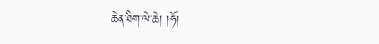ཆེན་ཐིག་ལེ་ཆེ། །ཧོ།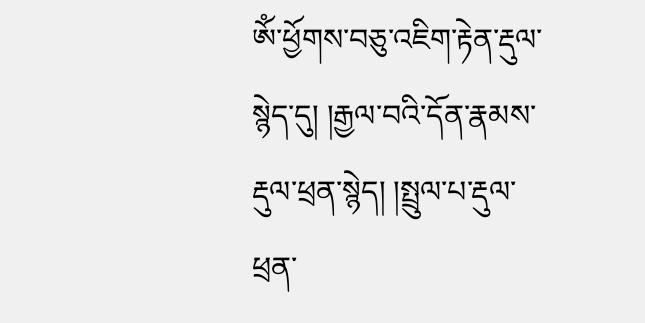ཨོཾ་ཕྱོགས་བཅུ་འཇིག་རྟེན་རྡུལ་སྙེད་དུ། །རྒྱལ་བའི་དོན་རྣམས་རྡུལ་ཕྲན་སྙེད། །སྤྲུལ་པ་རྡུལ་ཕྲན་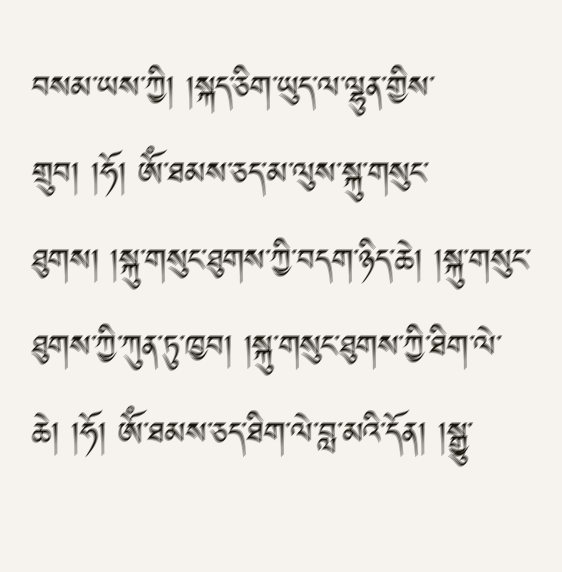བསམ་ཡས་ཀྱི། །སྐད་ཅིག་ཡུད་ལ་ལྷུན་གྱིས་གྲུབ། །ཧོ། ཨོཾ་ཐམས་ཅད་མ་ལུས་སྐུ་གསུང་ཐུགས། །སྐུ་གསུང་ཐུགས་ཀྱི་བདག་ཉིད་ཆེ། །སྐུ་གསུང་ཐུགས་ཀྱི་ཀུན་ཏུ་ཁྱབ། །སྐུ་གསུང་ཐུགས་ཀྱི་ཐིག་ལེ་ཆེ། །ཧོ། ཨོཾ་ཐམས་ཅད་ཐིག་ལེ་བླ་མའི་དོན། །སྒྱུ་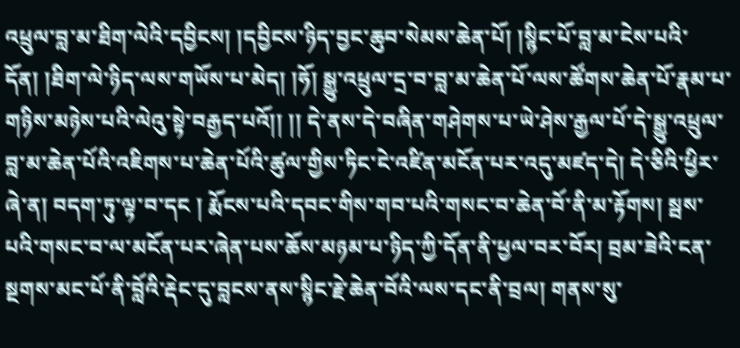འཕྲུལ་བླ་མ་ཐིག་ལེའི་དབྱིངས། །དབྱིངས་ཉིད་བྱང་ཆུབ་སེམས་ཆེན་པོ། །སྙིང་པོ་བླ་མ་ངེས་པའི་དོན། །ཐིག་ལེ་ཉིད་ལས་གཡོས་པ་མེད། །ཧོ། སྒྱུ་འཕྲུལ་དྲ་བ་བླ་མ་ཆེན་པོ་ལས་ཚོགས་ཆེན་པོ་རྣམ་པ་གཉིས་མཉེས་པའི་ལེའུ་སྟེ་བརྒྱད་པའོ།། །། དེ་ནས་དེ་བཞིན་གཤེགས་པ་ཡེ་ཤེས་རྒྱལ་པོ་དེ་སྒྱུ་འཕྲུལ་བླ་མ་ཆེན་པོའི་འཇིགས་པ་ཆེན་པོའི་ཚུལ་གྱིས་ཏིང་ངེ་འཛིན་མངོན་པར་འདུ་མཛད་དེ། དེ་ཅིའི་ཕྱིར་ཞེ་ན། བདག་ཏུ་ལྟ་བ་དང ། རྨོངས་པའི་དབང་གིས་གབ་པའི་གསང་བ་ཆེན་བོ་ནི་མ་རྟོགས། སྦས་པའི་གསང་བ་ལ་མངོན་པར་ཞེན་པས་ཆོས་མཉམ་པ་ཉིད་ཀྱི་དོན་ནི་ཕྱལ་བར་བོར། བྲམ་ཟེའི་ངན་སྔགས་མང་པོ་ནི་བློའི་རྡེང་དུ་བླངས་ནས་སྙིང་རྗེ་ཆེན་བོའི་ལས་དང་ནི་བྲལ། གནས་སུ་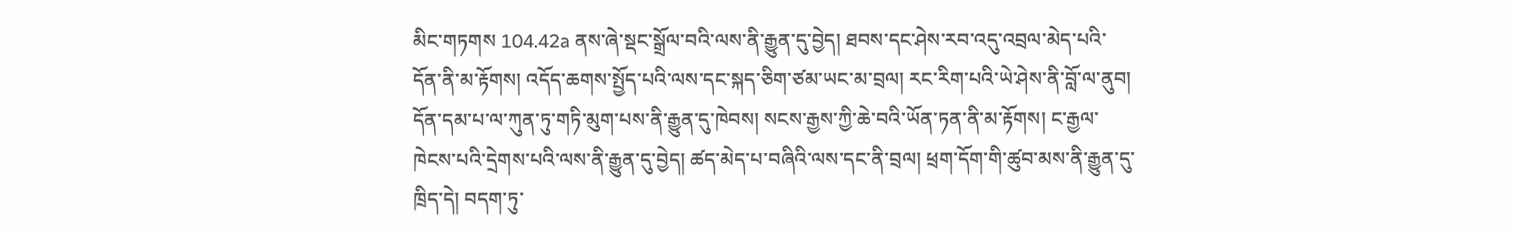མིང་གཏགས 104.42a ནས་ཞེ་སྡང་སྒྲོལ་བའི་ལས་ནི་རྒྱུན་དུ་བྱེད། ཐབས་དང་ཤེས་རབ་འདུ་འབྲལ་མེད་པའི་དོན་ནི་མ་རྟོགས། འདོད་ཆགས་སྤྱོད་པའི་ལས་དང་སྐད་ཅིག་ཙམ་ཡང་མ་བྲལ། རང་རིག་པའི་ཡེ་ཤེས་ནི་བློ་ལ་ནུབ། དོན་དམ་པ་ལ་ཀུན་ཏུ་གཏི་མུག་པས་ནི་རྒྱུན་དུ་ཁེབས། སངས་རྒྱས་ཀྱི་ཆེ་བའི་ཡོན་ཏན་ནི་མ་རྟོགས། ང་རྒྱལ་ཁེངས་པའི་དྲེགས་པའི་ལས་ནི་རྒྱུན་དུ་བྱེད། ཚད་མེད་པ་བཞིའི་ལས་དང་ནི་བྲལ། ཕྲག་དོག་གི་ཚུབ་མས་ནི་རྒྱུན་དུ་ཁྲིད་དེ། བདག་ཏུ་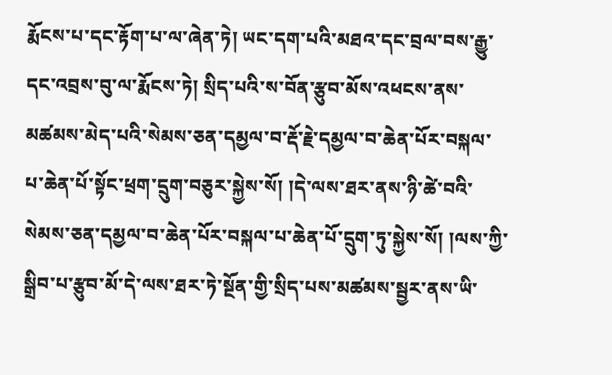རྨོངས་པ་དང་རྟོག་པ་ལ་ཞེན་ཏེ། ཡང་དག་པའི་མཐའ་དང་བྲལ་བས་རྒྱུ་དང་འབྲས་བུ་ལ་རྨོངས་ཏེ། སྲིད་པའི་ས་བོན་རྩུབ་མོས་འཕངས་ནས་མཚམས་མེད་པའི་སེམས་ཅན་དམྱལ་བ་རྡོ་རྗེ་དམྱལ་བ་ཆེན་པོར་བསྐལ་པ་ཆེན་པོ་སྟོང་ཕྲག་དྲུག་བཅུར་སྐྱེས་སོ། །དེ་ལས་ཐར་ནས་ཉི་ཚེ་བའི་སེམས་ཅན་དམྱལ་བ་ཆེན་པོར་བསྐལ་པ་ཆེན་པོ་དྲུག་ཏུ་སྐྱེས་སོ། །ལས་ཀྱི་སྒྲིབ་པ་རྩུབ་མོ་དེ་ལས་ཐར་ཏེ་སྔོན་གྱི་སྲིད་པས་མཚམས་སྦྱར་ནས་ཡི་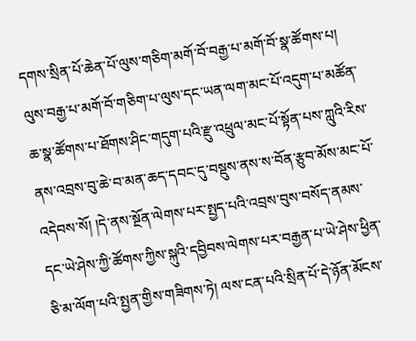དགས་སྲིན་པོ་ཆེན་པོ་ལུས་གཅིག་མགོ་བོ་བརྒྱ་པ་མགོ་བོ་སྣ་ཚོགས་པ། ལུས་བརྒྱ་པ་མགོ་བོ་གཅིག་པ་ལུས་དང་ཡན་ལག་མང་པོ་འདུག་པ་མཚོན་ཆ་སྣ་ཚོགས་པ་ཐོགས་ཤིང་གདུག་པའི་རྫུ་འཕྲུལ་མང་པོ་སྟོན་པས་ཀླུའི་རིས་ནས་འབྲས་བུ་ཆེ་བ་མན་ཆད་དབང་དུ་བསྡུས་ནས་ས་བོན་རྩུབ་མོས་མང་པོ་འདེབས་སོ། །དེ་ནས་སྔོན་ལེགས་པར་སྤྱད་པའི་འབྲས་བུས་བསོད་ནམས་དང་ཡེ་ཤེས་ཀྱི་ཚོགས་ཀྱིས་སྐུའི་དབྱིབས་ལེགས་པར་བརྒྱན་པ་ཡེ་ཤེས་ཕྱིན་ཅི་མ་ལོག་པའི་སྤྱན་གྱིས་གཟིགས་ཏེ། ལས་ངན་པའི་སྲིན་པོ་དེ་ཉོན་མོངས་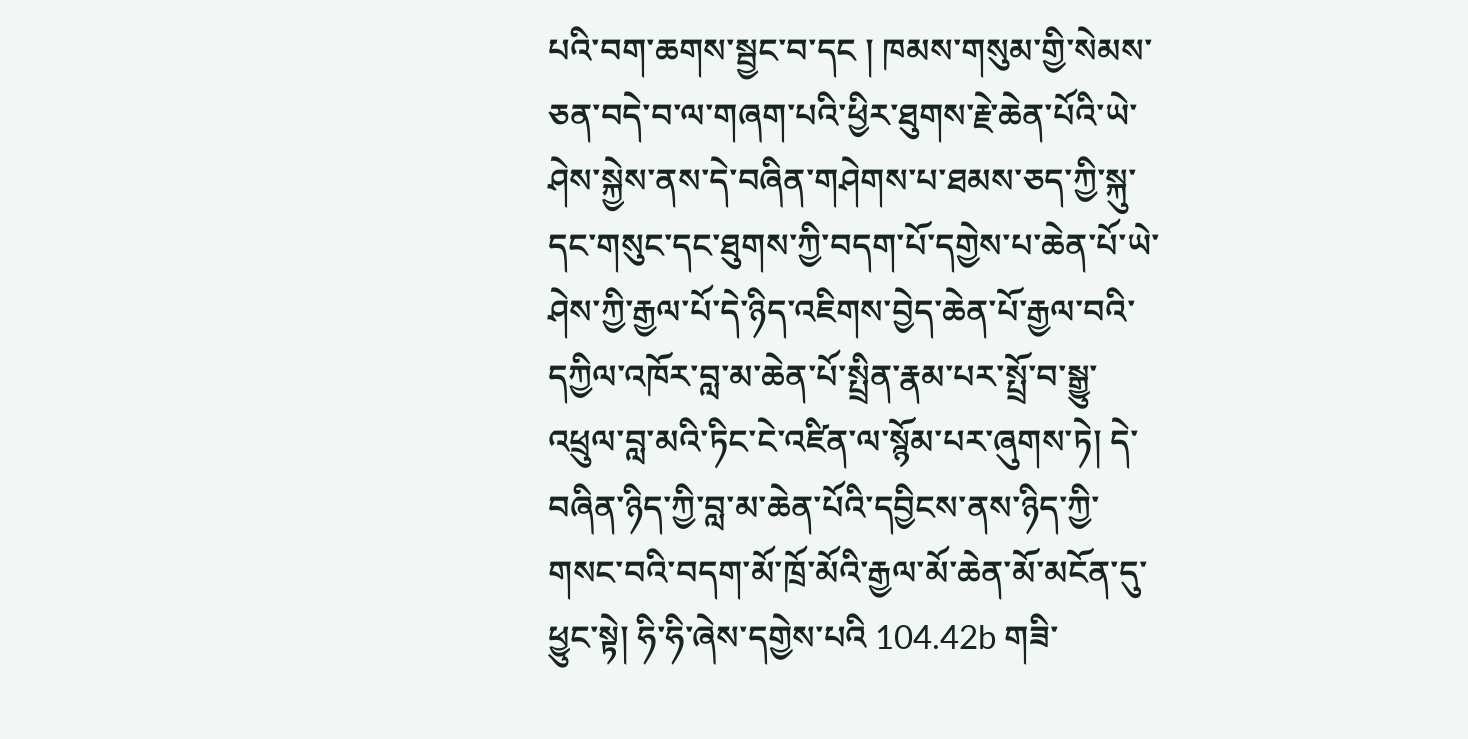པའི་བག་ཆགས་སྦྱང་བ་དང ། ཁམས་གསུམ་གྱི་སེམས་ཅན་བདེ་བ་ལ་གཞག་པའི་ཕྱིར་ཐུགས་རྗེ་ཆེན་པོའི་ཡེ་ཤེས་སྐྱེས་ནས་དེ་བཞིན་གཤེགས་པ་ཐམས་ཅད་ཀྱི་སྐུ་དང་གསུང་དང་ཐུགས་ཀྱི་བདག་པོ་དགྱེས་པ་ཆེན་པོ་ཡེ་ཤེས་ཀྱི་རྒྱལ་པོ་དེ་ཉིད་འཇིགས་བྱེད་ཆེན་པོ་རྒྱལ་བའི་དཀྱིལ་འཁོར་བླ་མ་ཆེན་པོ་སྤྲིན་རྣམ་པར་སྤྲོ་བ་སྒྱུ་འཕྲུལ་བླ་མའི་ཏིང་ངེ་འཛིན་ལ་སྙོམ་པར་ཞུགས་ཏེ། དེ་བཞིན་ཉིད་ཀྱི་བླ་མ་ཆེན་པོའི་དབྱིངས་ནས་ཉིད་ཀྱི་གསང་བའི་བདག་མོ་ཁྲོ་མོའི་རྒྱལ་མོ་ཆེན་མོ་མངོན་དུ་ཕྱུང་སྟེ། ཧི་ཧི་ཞེས་དགྱེས་པའི 104.42b གཟི་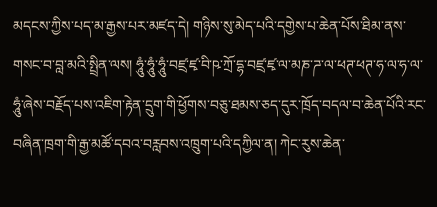མདངས་ཀྱིས་པད་མ་རྒྱས་པར་མཛད་དེ། གཉིས་སུ་མེད་པའི་དགྱེས་པ་ཆེན་པོས་ཐིམ་ནས་གསང་བ་བླ་མའི་སྤྲིན་ལས། ཧཱུཾ་ཧཱུཾ་ཧཱུཾ་བཛྲ་ཛྭ་བི་ཥ་ཀྲོ་དྷ་བཛྲ་ཛྭ་ལ་མཎ་ཌ་ལ་ཕཊ་ཕཊ་ཧ་ལ་ཧ་ལ་ཧཱུཾ་ཞེས་བརྗོད་པས་འཇིག་རྟེན་དྲུག་གི་ཕྱོགས་བཅུ་ཐམས་ཅད་དུར་ཁྲོད་བདལ་བ་ཆེན་པོའི་རང་བཞིན་ཁྲག་གི་རྒྱ་མཚོ་དབའ་བརླབས་འཁྲུག་པའི་དཀྱིལ་ན། ཀེང་རུས་ཆེན་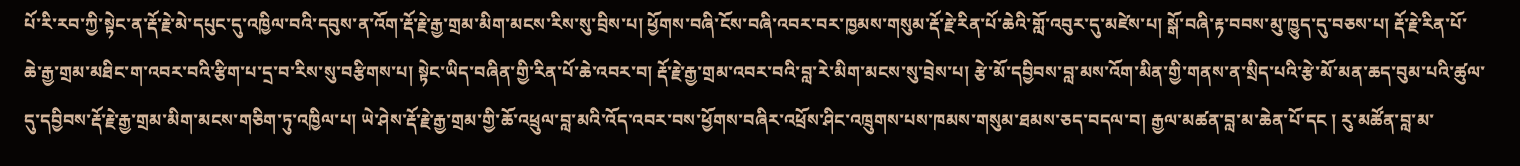པོ་རི་རབ་ཀྱི་སྟེང་ན་རྡོ་རྗེ་མེ་དཔུང་དུ་འཁྱིལ་བའི་དབུས་ན་འོག་རྡོ་རྗེ་རྒྱ་གྲམ་མིག་མངས་རིས་སུ་བྲིས་པ། ཕྱོགས་བཞི་ངོས་བཞི་འབར་བར་ཁྱམས་གསུམ་རྡོ་རྗེ་རིན་པོ་ཆེའི་གློ་འབུར་དུ་མཛེས་པ། སྒོ་བཞི་རྟ་བབས་མུ་ཁྱུད་དུ་བཅས་པ། རྡོ་རྗེ་རིན་པོ་ཆེ་རྒྱ་གྲམ་མཐིང་ག་འབར་བའི་རྩིག་པ་དྲ་བ་རིས་སུ་བརྩིགས་པ། སྟེང་ཡིད་བཞིན་གྱི་རིན་པོ་ཆེ་འབར་བ། རྡོ་རྗེ་རྒྱ་གྲམ་འབར་བའི་བླ་རེ་མིག་མངས་སུ་བྲེས་པ། རྩེ་མོ་དབྱིབས་བླ་མས་འོག་མིན་གྱི་གནས་ན་སྲིད་པའི་རྩེ་མོ་མན་ཆད་བུམ་པའི་ཚུལ་དུ་དབྱིབས་རྡོ་རྗེ་རྒྱ་གྲམ་མིག་མངས་གཅིག་ཏུ་འཁྱིལ་པ། ཡེ་ཤེས་རྡོ་རྗེ་རྒྱ་གྲམ་གྱི་ཆོ་འཕྲུལ་བླ་མའི་འོད་འབར་བས་ཕྱོགས་བཞིར་འཕྲོས་ཤིང་འཁྲུགས་པས་ཁམས་གསུམ་ཐམས་ཅད་བདལ་བ། རྒྱལ་མཚན་བླ་མ་ཆེན་པོ་དང ། རུ་མཚོན་བླ་མ་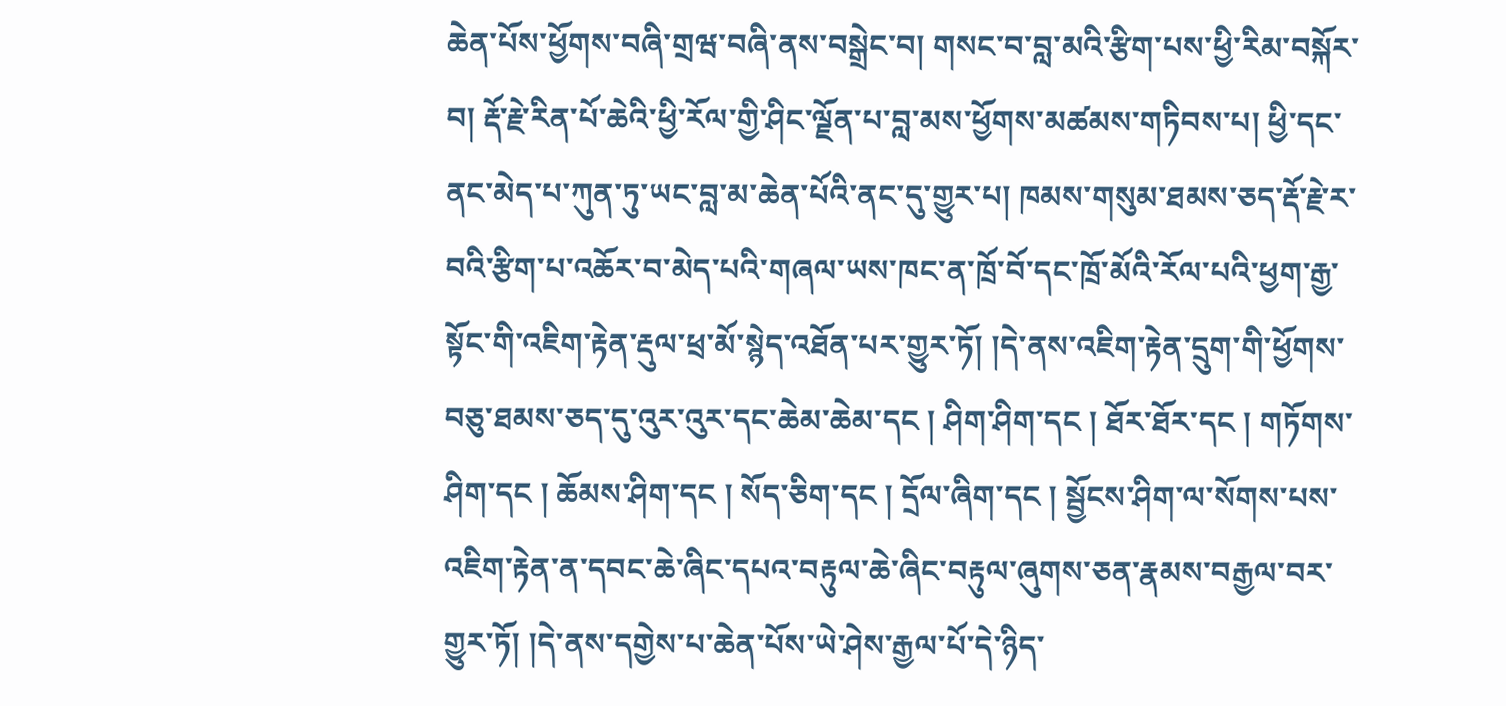ཆེན་པོས་ཕྱོགས་བཞི་གྲཝ་བཞི་ནས་བསྒྲེང་བ། གསང་བ་བླ་མའི་རྩིག་པས་ཕྱི་རིམ་བསྐོར་བ། རྡོ་རྗེ་རིན་པོ་ཆེའི་ཕྱི་རོལ་གྱི་ཤིང་ལྗོན་པ་བླ་མས་ཕྱོགས་མཚམས་གཏིབས་པ། ཕྱི་དང་ནང་མེད་པ་ཀུན་ཏུ་ཡང་བླ་མ་ཆེན་པོའི་ནང་དུ་གྱུར་པ། ཁམས་གསུམ་ཐམས་ཅད་རྡོ་རྗེ་ར་བའི་རྩིག་པ་འཆོར་བ་མེད་པའི་གཞལ་ཡས་ཁང་ན་ཁྲོ་བོ་དང་ཁྲོ་མོའི་རོལ་པའི་ཕྱག་རྒྱ་སྟོང་གི་འཇིག་རྟེན་རྡུལ་ཕྲ་མོ་སྙེད་འཐོན་པར་གྱུར་ཏོ། །དེ་ནས་འཇིག་རྟེན་དྲུག་གི་ཕྱོགས་བཅུ་ཐམས་ཅད་དུ་འུར་འུར་དང་ཆེམ་ཆེམ་དང ། ཤིག་ཤིག་དང ། ཐོར་ཐོར་དང ། གཏོགས་ཤིག་དང ། ཆོམས་ཤིག་དང ། སོད་ཅིག་དང ། དྲོལ་ཞིག་དང ། སྦྱོངས་ཤིག་ལ་སོགས་པས་འཇིག་རྟེན་ན་དབང་ཆེ་ཞིང་དཔའ་བརྟུལ་ཆེ་ཞིང་བརྟུལ་ཞུགས་ཅན་རྣམས་བརྒྱལ་བར་གྱུར་ཏོ། །དེ་ནས་དགྱེས་པ་ཆེན་པོས་ཡེ་ཤེས་རྒྱལ་པོ་དེ་ཉིད་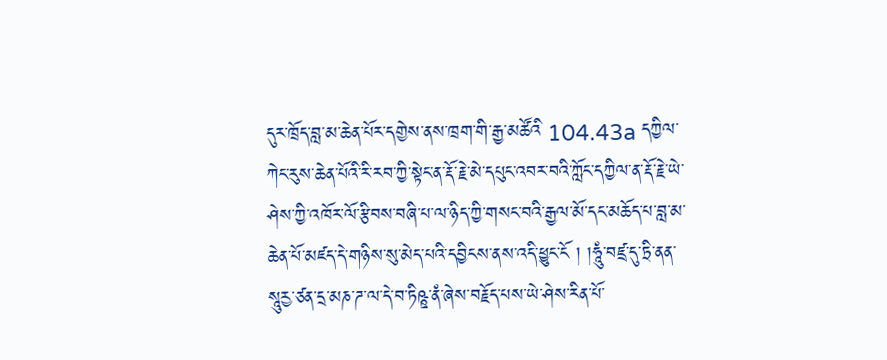དུར་ཁྲོད་བླ་མ་ཆེན་པོར་དགྱེས་ནས་ཁྲག་གི་རྒྱ་མཚོའི 104.43a དཀྱིལ་ཀེང་རུས་ཆེན་པོའི་རི་རབ་ཀྱི་སྟེང་ན་རྡོ་རྗེ་མེ་དཔུང་འབར་བའི་ཀློང་དཀྱིལ་ན་རྡོ་རྗེ་ཡེ་ཤེས་ཀྱི་འཁོར་ལོ་རྩིབས་བཞི་པ་ལ་ཉིད་ཀྱི་གསང་བའི་རྒྱལ་མོ་དང་མཆོད་པ་བླ་མ་ཆེན་པོ་མཛད་དེ་གཉིས་སུ་མེད་པའི་དབྱིངས་ནས་འདི་ཕྱུང་ངོ ། །ཧཱུཾ་བཛྲ་དུ་ཏྲི་ནན་སཱུརྱ་ཙན་དྲ་མཎ་ཌ་ལ་དེ་བ་ཏིཥྛ་ནཾ་ཞེས་བརྗོད་པས་ཡེ་ཤེས་རིན་པོ་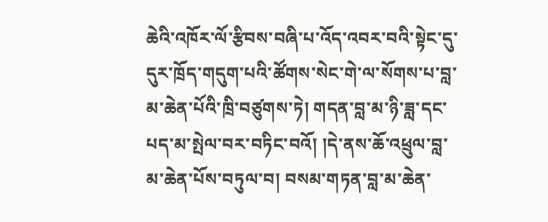ཆེའི་འཁོར་ལོ་རྩིབས་བཞི་པ་འོད་འབར་བའི་སྟེང་དུ་དུར་ཁྲོད་གདུག་པའི་ཚོགས་སེང་གེ་ལ་སོགས་པ་བླ་མ་ཆེན་པོའི་ཁྲི་བཙུགས་ཏེ། གདན་བླ་མ་ཉི་ཟླ་དང་པད་མ་སྤེལ་བར་བཏིང་བའོ། །དེ་ནས་ཆོ་འཕྲུལ་བླ་མ་ཆེན་པོས་བཏུལ་བ། བསམ་གཏན་བླ་མ་ཆེན་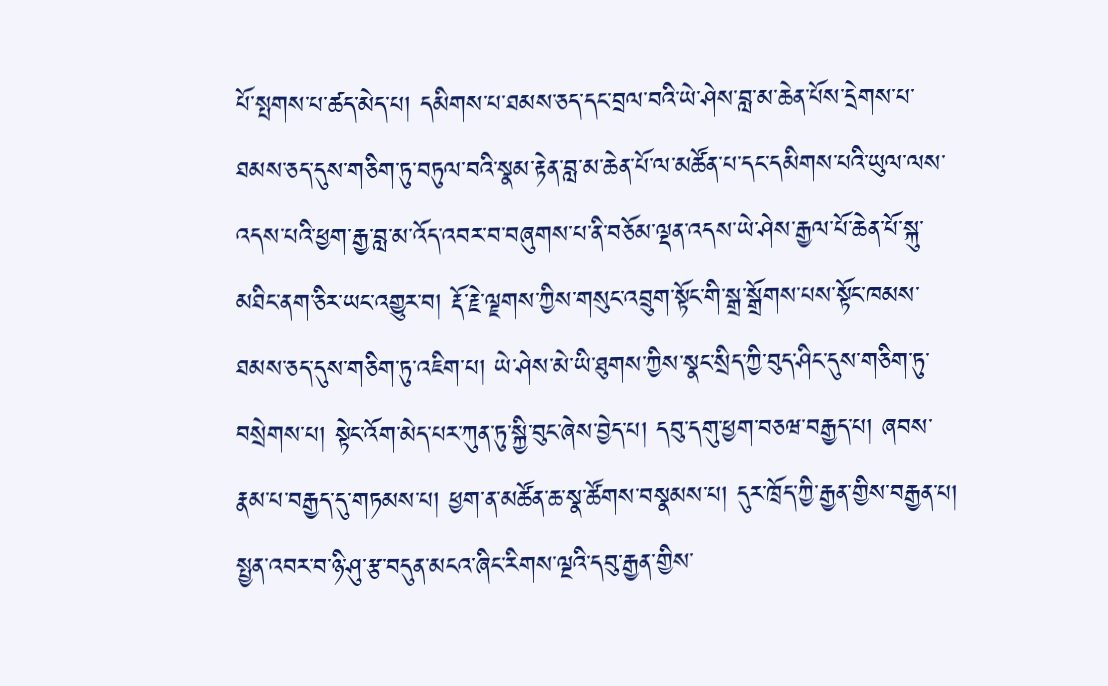པོ་སྤགས་པ་ཚད་མེད་པ། དམིགས་པ་ཐམས་ཅད་དང་བྲལ་བའི་ཡེ་ཤེས་བླ་མ་ཆེན་པོས་དྲེགས་པ་ཐམས་ཅད་དུས་གཅིག་ཏུ་བཏུལ་བའི་སྣམ་རྟེན་བླ་མ་ཆེན་པོ་ལ་མཚོན་པ་དང་དམིགས་པའི་ཡུལ་ལས་འདས་པའི་ཕྱག་རྒྱ་བླ་མ་འོད་འབར་བ་བཞུགས་པ་ནི་བཅོམ་ལྡན་འདས་ཡེ་ཤེས་རྒྱལ་པོ་ཆེན་པོ་སྐུ་མཐིང་ནག་ཅིར་ཡང་འགྱུར་བ། རྡོ་རྗེ་ལྗགས་ཀྱིས་གསུང་འབྲུག་སྟོང་གི་སྒྲ་སྒྲོགས་པས་སྟོང་ཁམས་ཐམས་ཅད་དུས་གཅིག་ཏུ་འཇིག་པ། ཡེ་ཤེས་མེ་ཡི་ཐུགས་ཀྱིས་སྣང་སྲིད་ཀྱི་བུད་ཤིང་དུས་གཅིག་ཏུ་བསྲེགས་པ། སྟེང་འོག་མེད་པར་ཀུན་ཏུ་སྐྱི་བུང་ཞེས་བྱེད་པ། དབུ་དགུ་ཕྱག་བཅཝ་བརྒྱད་པ། ཞབས་རྣམ་པ་བརྒྱད་དུ་གཏམས་པ། ཕྱག་ན་མཚོན་ཆ་སྣ་ཚོགས་བསྣམས་པ། དུར་ཁྲོད་ཀྱི་རྒྱན་གྱིས་བརྒྱན་པ། སྤྱན་འབར་བ་ཉི་ཤུ་རྩ་བདུན་མངའ་ཞིང་རིགས་ལྔའི་དབུ་རྒྱན་གྱིས་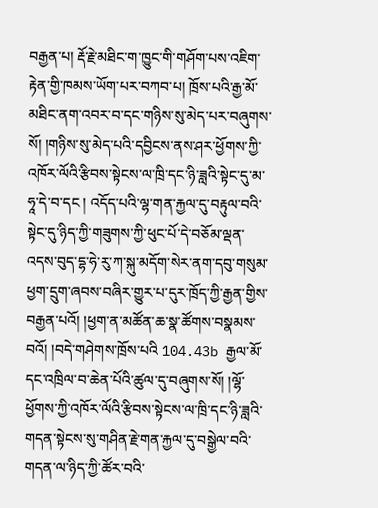བརྒྱན་པ། རྡོ་རྗེ་མཐིང་ག་ཁྱུང་གི་གཤོག་པས་འཇིག་རྟེན་གྱི་ཁམས་ཡོག་པར་བཀབ་པ། ཁྲོས་པའི་རྒྱ་མོ་མཐིང་ནག་འབར་བ་དང་གཉིས་སུ་མེད་པར་བཞུགས་སོ། །གཉིས་སུ་མེད་པའི་དབྱིངས་ནས་ཤར་ཕྱོགས་ཀྱི་འཁོར་ལོའི་རྩིབས་སྟེངས་ལ་ཁྲི་དང་ཉི་ཟླའི་སྟེང་དུ་མ་ཧཱ་དེ་བ་དང ། འདོད་པའི་ལྷ་གན་རྐྱལ་དུ་བརྟུལ་བའི་སྟེང་དུ་ཉིད་ཀྱི་གཟུགས་ཀྱི་ཕུང་པོ་དེ་བཅོམ་ལྡན་འདས་བུད་དྷ་ཧེ་རུ་ཀ་སྐུ་མདོག་སེར་ནག་དབུ་གསུམ་ཕྱག་དྲུག་ཞབས་བཞིར་གྱུར་པ་དུར་ཁྲོད་ཀྱི་རྒྱན་གྱིས་བརྒྱན་པའོ། །ཕྱག་ན་མཚོན་ཆ་སྣ་ཚོགས་བསྣམས་བའོ། །བདེ་གཤེགས་ཁྲོས་པའི 104.43b རྒྱལ་མོ་དང་འཁྲིལ་བ་ཆེན་པོའི་ཚུལ་དུ་བཞུགས་སོ། །ལྷོ་ཕྱོགས་ཀྱི་འཁོར་ལོའི་རྩིབས་སྟེངས་ལ་ཁྲི་དང་ཉི་ཟླའི་གདན་སྟེངས་སུ་གཤིན་རྗེ་གན་རྐྱལ་དུ་བསྒྱེལ་བའི་གདན་ལ་ཉིད་ཀྱི་ཚོར་བའི་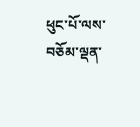ཕུང་པོ་ལས་བཅོམ་ལྡན་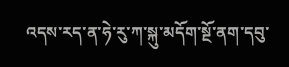འདས་རད་ན་ཧེ་རུ་ཀ་སྐུ་མདོག་སྔོ་ནག་དབུ་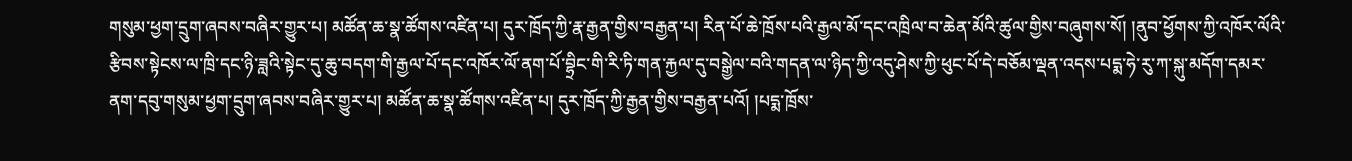གསུམ་ཕྱག་དྲུག་ཞབས་བཞིར་གྱུར་པ། མཚོན་ཆ་སྣ་ཚོགས་འཛིན་པ། དུར་ཁྲོད་ཀྱི་རྣ་རྒྱན་གྱིས་བརྒྱན་པ། རིན་པོ་ཆེ་ཁྲོས་པའི་རྒྱལ་མོ་དང་འཁྲིལ་བ་ཆེན་མོའི་ཚུལ་གྱིས་བཞུགས་སོ། །ནུབ་ཕྱོགས་ཀྱི་འཁོར་ལོའི་རྩིབས་སྟེངས་ལ་ཁྲི་དང་ཉི་ཟླའི་སྟེང་དུ་ཆུ་བདག་གི་རྒྱལ་པོ་དང་འཁོར་ལོ་ནག་པོ་བྷྲིང་གི་རི་ཏི་གན་རྐྱལ་དུ་བསྒྱེལ་བའི་གདན་ལ་ཉིད་ཀྱི་འདུ་ཤེས་ཀྱི་ཕུང་པོ་དེ་བཅོམ་ལྡན་འདས་པདྨ་ཧེ་རུ་ཀ་སྐུ་མདོག་དམར་ནག་དབུ་གསུམ་ཕྱག་དྲུག་ཞབས་བཞིར་གྱུར་པ། མཚོན་ཆ་སྣ་ཚོགས་འཛིན་པ། དུར་ཁྲོད་ཀྱི་རྒྱན་གྱིས་བརྒྱན་པའོ། །པདྨ་ཁྲོས་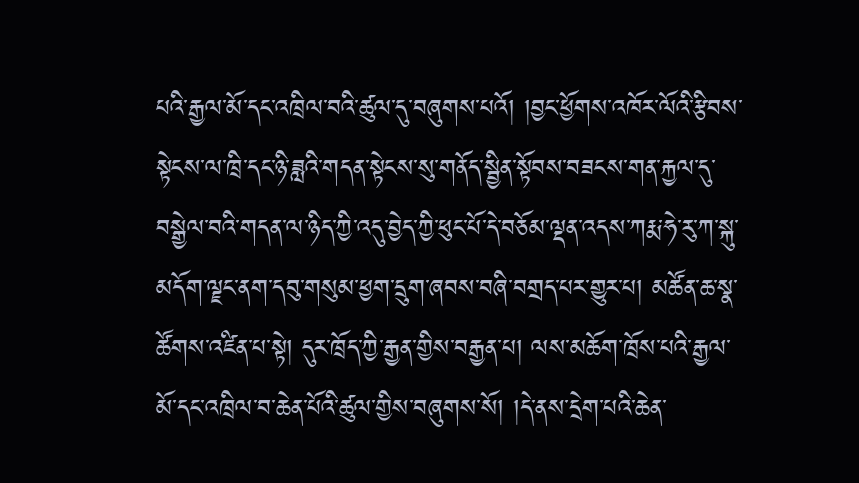པའི་རྒྱལ་མོ་དང་འཁྲིལ་བའི་ཚུལ་དུ་བཞུགས་པའོ། །བྱང་ཕྱོགས་འཁོར་ལོའི་རྩིབས་སྟེངས་ལ་ཁྲི་དང་ཉི་ཟླའི་གདན་སྟེངས་སུ་གནོད་སྦྱིན་སྟོབས་བཟངས་གན་རྐྱལ་དུ་བསྒྱེལ་བའི་གདན་ལ་ཉིད་ཀྱི་འདུ་བྱེད་ཀྱི་ཕུང་པོ་དེ་བཅོམ་ལྡན་འདས་ཀརྨ་ཧེ་རུ་ཀ་སྐུ་མདོག་ལྗང་ནག་དབུ་གསུམ་ཕྱག་དྲུག་ཞབས་བཞི་བགྲད་པར་གྱུར་པ། མཚོན་ཆ་སྣ་ཚོགས་འཛིན་པ་སྟེ། དུར་ཁྲོད་ཀྱི་རྒྱན་གྱིས་བརྒྱན་པ། ལས་མཆོག་ཁྲོས་པའི་རྒྱལ་མོ་དང་འཁྲིལ་བ་ཆེན་པོའི་ཚུལ་གྱིས་བཞུགས་སོ། །དེ་ནས་དྲེག་པའི་ཆེན་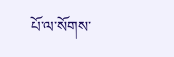པོ་ལ་སོགས་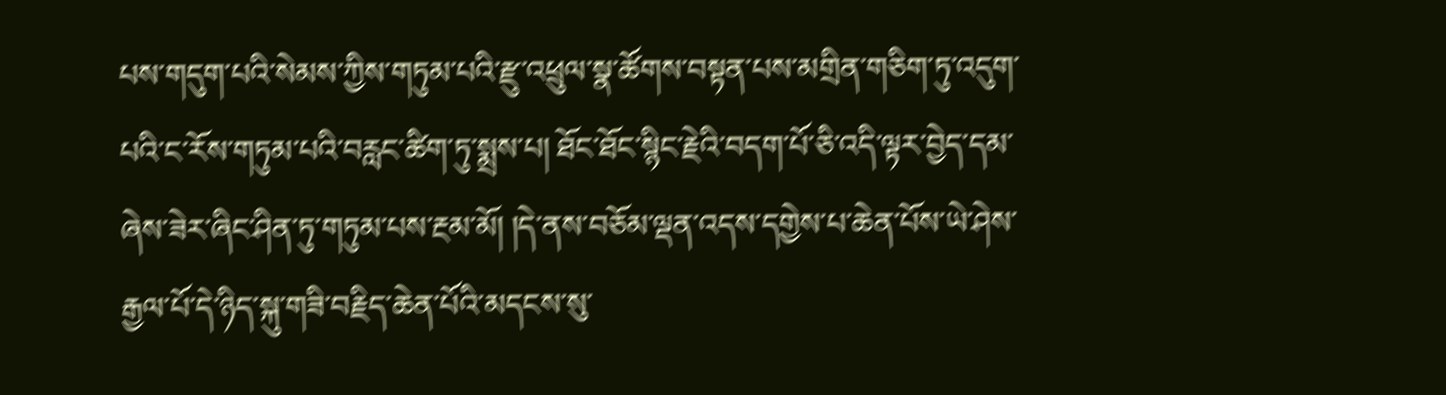པས་གདུག་པའི་སེམས་ཀྱིས་གཏུམ་པའི་རྫུ་འཕྲུལ་སྣ་ཚོགས་བསྟན་པས་མགྲིན་གཅིག་ཏུ་འདུག་པའི་ང་རོས་གཏུམ་པའི་བརླང་ཚིག་ཏུ་སྨྲས་པ། ཐོང་ཐོང་སྙིང་རྗེའི་བདག་པོ་ཅི་འདི་ལྟར་བྱེད་དམ་ཞེས་ཟེར་ཞིང་ཤིན་ཏུ་གཏུམ་པས་རྔམ་མོ། །དེ་ནས་བཅོམ་ལྡན་འདས་དགྱེས་པ་ཆེན་པོས་ཡེ་ཤེས་རྒྱལ་པོ་དེ་ཉིད་སྐུ་གཟི་བརྗིད་ཆེན་པོའི་མདངས་སུ་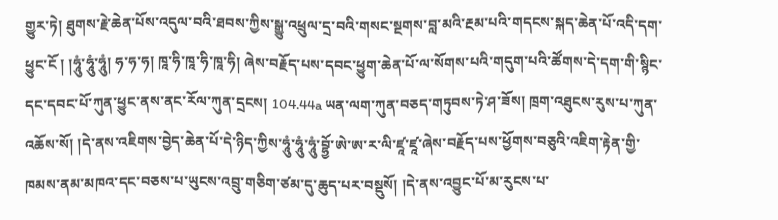གྱུར་ཏེ། ཐུགས་རྗེ་ཆེན་པོས་འདུལ་བའི་ཐབས་ཀྱིས་སྒྱུ་འཕྲུལ་དྲ་བའི་གསང་སྔགས་བླ་མའི་རྔམ་པའི་གདངས་སྐད་ཆེན་པོ་འདི་དག་ཕྱུང་ངོ ། །ཧཱུཾ་ཧཱུཾ་ཧཱུཾ། ཧ་ཧ་ཧ། ཁཱ་ཧི་ཁཱ་ཧི་ཁཱ་ཧི། ཞེས་བརྗོད་པས་དབང་ཕྱུག་ཆེན་པོ་ལ་སོགས་པའི་གདུག་པའི་ཚོགས་དེ་དག་གི་སྙིང་དང་དབང་པོ་ཀུན་ཕྱུང་ནས་ནང་རོལ་ཀུན་དྲངས། 104.44a ཡན་ལག་ཀུན་བཅད་གཏུབས་ཏེ་ཤ་ཟོས། ཁྲག་འཐུངས་རུས་པ་ཀུན་འཆོས་སོ། །དེ་ནས་འཇིགས་བྱེད་ཆེན་པོ་དེ་ཉིད་ཀྱིས་ཧཱུཾ་ཧཱུཾ་ཧཱུཾ་བྷྱོ་ཨེ་ཨ་ར་ལི་ཛཱ་ཛཱ་ཞེས་བརྗོད་པས་ཕྱོགས་བཅུའི་འཇིག་རྟེན་གྱི་ཁམས་ནམ་མཁའ་དང་བཅས་པ་ཡུངས་འབྲུ་གཅིག་ཙམ་དུ་ཆུད་པར་བསྡུསོ། །དེ་ནས་འབྱུང་པོ་མ་རུངས་པ་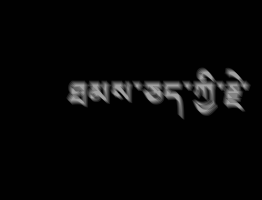ཐམས་ཅད་ཀྱི་རྗེ་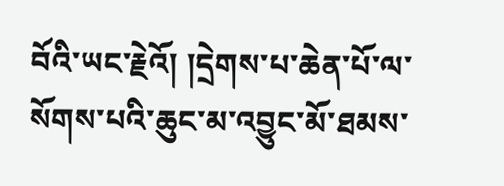བོའི་ཡང་རྗེའོ། །དྲེགས་པ་ཆེན་པོ་ལ་སོགས་པའི་ཆུང་མ་འབྱུང་མོ་ཐམས་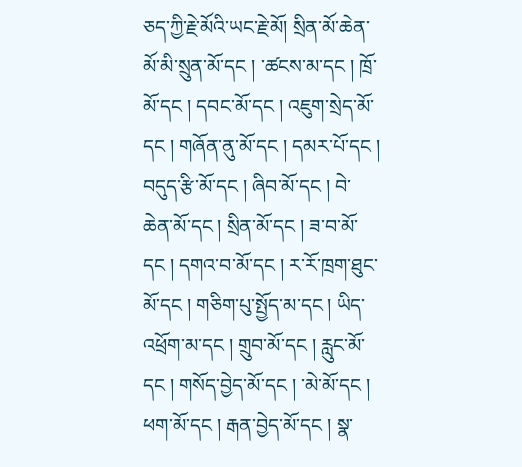ཅད་ཀྱི་རྗེ་མོའི་ཡང་རྗེ་མོ། སྲིན་མོ་ཆེན་མོ་མི་སྲུན་མོ་དང ། ་ཚངས་མ་དང ། ཁྲོ་མོ་དང ། དབང་མོ་དང ། འཇུག་སྲེད་མོ་དང ། གཞོན་ནུ་མོ་དང ། དམར་པོ་དང ། བདུད་རྩི་མོ་དང ། ཞིབ་མོ་དང ། བེ་ཆེན་མོ་དང ། སྲིན་མོ་དང ། ཟ་བ་མོ་དང ། དགའ་བ་མོ་དང ། ར་རོ་ཁྲག་ཐུང་མོ་དང ། གཅིག་པུ་སྤྱོད་མ་དང ། ཡིད་འཕྲོག་མ་དང ། གྲུབ་མོ་དང ། རླུང་མོ་དང ། གསོད་བྱེད་མོ་དང ། ་མེ་མོ་དང ། ཕག་མོ་དང ། རྒན་བྱེད་མོ་དང ། སྣ་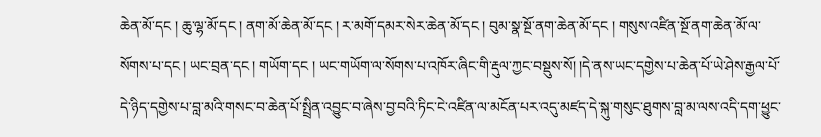ཆེན་མོ་དང ། ཆུ་ལྷ་མོ་དང ། ནག་མོ་ཆེན་མོ་དང ། ར་མགོ་དམར་སེར་ཆེན་མོ་དང ། བུམ་སྣ་སྔོ་ནག་ཆེན་མོ་དང ། གསུས་འཛིན་སྔོ་ནག་ཆེན་མོ་ལ་སོགས་པ་དང ། ཡང་བྲན་དང ། གཡོག་དང ། ཡང་གཡོག་ལ་སོགས་པ་འཁོར་ཞིང་གི་རྡུལ་ཀྱང་བསྡུས་སོ། །དེ་ནས་ཡང་དགྱེས་པ་ཆེན་པོ་ཡེ་ཤེས་རྒྱལ་པོ་དེ་ཉིད་དགྱེས་པ་བླ་མའི་གསང་བ་ཆེན་པོ་སྤྲིན་འབྱུང་བ་ཞེས་བྱ་བའི་ཏིང་ངེ་འཛིན་ལ་མངོན་པར་འདུ་མཛད་དེ་སྐུ་གསུང་ཐུགས་བླ་མ་ལས་འདི་དག་ཕྱུང་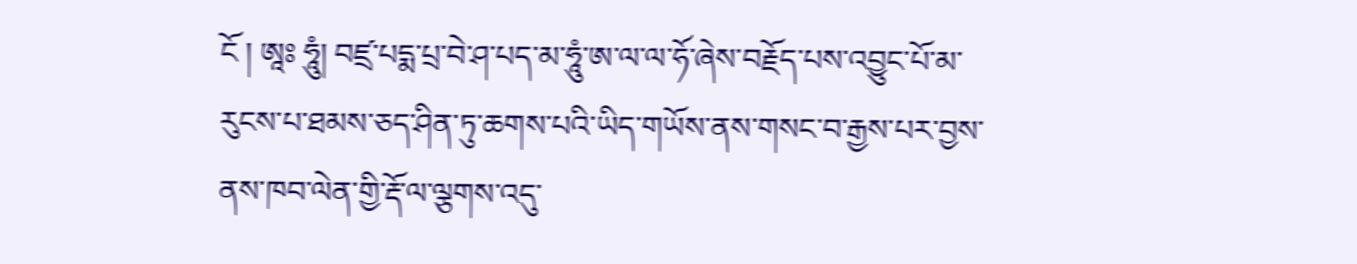ངོ ། ཨཱཿ ཧཱུཾ། བཛྲ་པདྨ་པྲ་བེ་ཤ་པད་མ་ཧཱུཾ་ཨ་ལ་ལ་ཧོ་ཞེས་བརྗོད་པས་འབྱུང་པོ་མ་རུངས་པ་ཐམས་ཅད་ཤིན་ཏུ་ཆགས་པའི་ཡིད་གཡོས་ནས་གསང་བ་རྒྱས་པར་བྱས་ནས་ཁབ་ལེན་གྱི་རྡོ་ལ་ལྕགས་འདུ་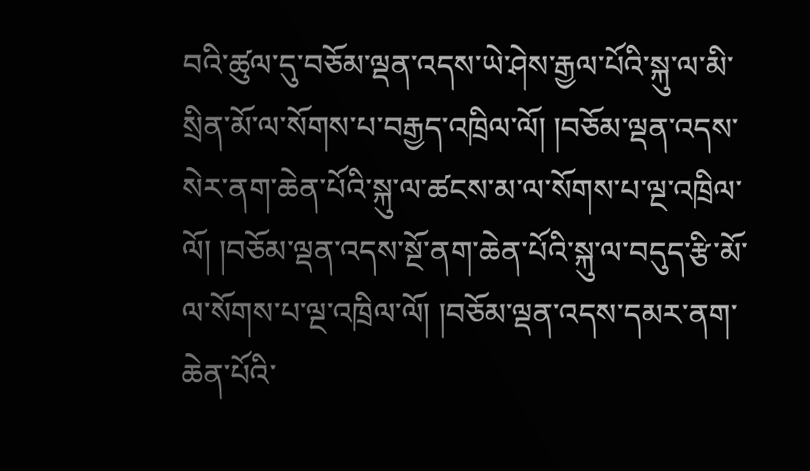བའི་ཚུལ་དུ་བཅོམ་ལྡན་འདས་ཡེ་ཤེས་རྒྱལ་པོའི་སྐུ་ལ་མི་སྲིན་མོ་ལ་སོགས་པ་བརྒྱད་འཁྲིལ་ལོ། །བཅོམ་ལྡན་འདས་སེར་ནག་ཆེན་པོའི་སྐུ་ལ་ཚངས་མ་ལ་སོགས་པ་ལྔ་འཁྲིལ་ལོ། །བཅོམ་ལྡན་འདས་སྔོ་ནག་ཆེན་པོའི་སྐུ་ལ་བདུད་རྩི་མོ་ལ་སོགས་པ་ལྔ་འཁྲིལ་ལོ། །བཅོམ་ལྡན་འདས་དམར་ནག་ཆེན་པོའི་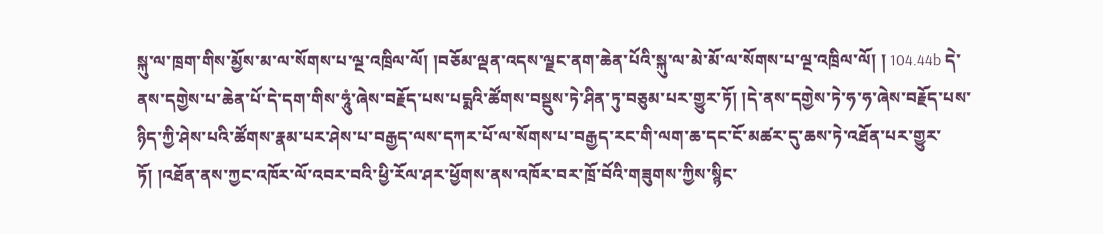སྐུ་ལ་ཁྲག་གིས་མྱོས་མ་ལ་སོགས་པ་ལྔ་འཁྲིལ་ལོ། །བཅོམ་ལྡན་འདས་ལྗང་ནག་ཆེན་པོའི་སྐུ་ལ་མེ་མོ་ལ་སོགས་པ་ལྔ་འཁྲིལ་ལོ། ། 104.44b དེ་ནས་དགྱེས་པ་ཆེན་པོ་དེ་དག་གིས་ཧཱུཾ་ཞེས་བརྗོད་པས་པདྨའི་ཚོགས་བསྡུས་ཏེ་ཤིན་ཏུ་བཅུམ་པར་གྱུར་ཏོ། །དེ་ནས་དགྱེས་ཏེ་ཧ་ཧ་ཞེས་བརྗོད་པས་ཉིད་ཀྱི་ཤེས་པའི་ཚོགས་རྣམ་པར་ཤེས་པ་བརྒྱད་ལས་དཀར་པོ་ལ་སོགས་པ་བརྒྱད་རང་གི་ལག་ཆ་དང་ངོ་མཚར་དུ་ཆས་ཏེ་འཐོན་པར་གྱུར་ཏོ། །འཐོན་ནས་ཀྱང་འཁོར་ལོ་འབར་བའི་ཕྱི་རོལ་ཤར་ཕྱོགས་ནས་འཁོར་བར་ཁྲོ་བོའི་གཟུགས་ཀྱིས་སྙིང་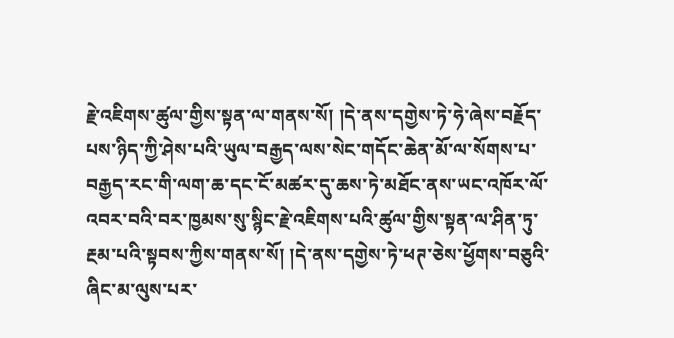རྗེ་འཇིགས་ཚུལ་གྱིས་སྟན་ལ་གནས་སོ། །དེ་ནས་དགྱེས་ཏེ་ཧེ་ཞེས་བརྗོད་པས་ཉིད་ཀྱི་ཤེས་པའི་ཡུལ་བརྒྱད་ལས་སེང་གདོང་ཆེན་མོ་ལ་སོགས་པ་བརྒྱད་རང་གི་ལག་ཆ་དང་ངོ་མཚར་དུ་ཆས་ཏེ་མཐོང་ནས་ཡང་འཁོར་ལོ་འབར་བའི་བར་ཁྱམས་སུ་སྙིང་རྗེ་འཇིགས་པའི་ཚུལ་གྱིས་སྟན་ལ་ཤིན་ཏུ་རྔམ་པའི་སྟབས་ཀྱིས་གནས་སོ། །དེ་ནས་དགྱེས་ཏེ་ཕཊ་ཅེས་ཕྱོགས་བཅུའི་ཞིང་མ་ལུས་པར་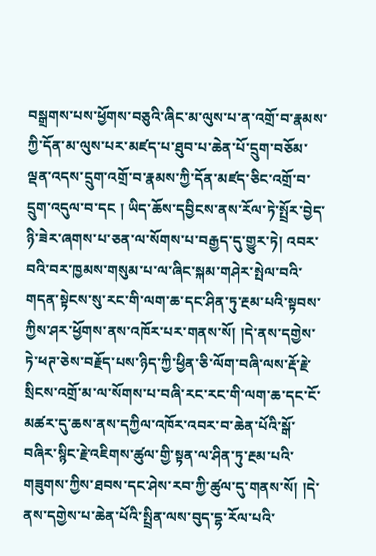བསྒྲགས་པས་ཕྱོགས་བཅུའི་ཞིང་མ་ལུས་པ་ན་འགྲོ་བ་རྣམས་ཀྱི་དོན་མ་ལུས་པར་མཛད་པ་ཐུབ་པ་ཆེན་པོ་དྲུག་བཅོམ་ལྡན་འདས་དྲུག་འགྲོ་བ་རྣམས་ཀྱི་དོན་མཛད་ཅིང་འགྲོ་བ་དྲུག་འདུལ་བ་དང ། ཡིད་ཆོས་དབྱིངས་ནས་རོལ་ཏེ་སྤྲོར་བྱེད་ཉི་ཟེར་ཞགས་པ་ཅན་ལ་སོགས་པ་བརྒྱད་དུ་གྱུར་ཏེ། འབར་བའི་བར་ཁྱམས་གསུམ་པ་ལ་ཞིང་སྐམ་གཤེར་སྤེལ་བའི་གདན་སྟེངས་སུ་རང་གི་ལག་ཆ་དང་ཤིན་ཏུ་རྔམ་པའི་སྟབས་ཀྱིས་ཤར་ཕྱོགས་ནས་འཁོར་པར་གནས་སོ། །དེ་ནས་དགྱེས་ཏེ་ཕཊ་ཅེས་བརྗོད་པས་ཉིད་ཀྱི་ཕྱིན་ཅི་ལོག་བཞི་ལས་རྡོ་རྗེ་སྲིངས་འགྲོ་མ་ལ་སོགས་པ་བཞི་རང་རང་གི་ལག་ཆ་དང་ངོ་མཚར་དུ་ཆས་ནས་དཀྱིལ་འཁོར་འབར་བ་ཆེན་པོའི་སྒོ་བཞིར་སྙིང་རྗེ་འཇིགས་ཚུལ་གྱི་སྟན་ལ་ཤིན་ཏུ་རྔམ་པའི་གཟུགས་ཀྱིས་ཐབས་དང་ཤེས་རབ་ཀྱི་ཚུལ་དུ་གནས་སོ། །དེ་ནས་དགྱེས་པ་ཆེན་པོའི་སྤྲིན་ལས་བུད་དྷ་རོལ་པའི་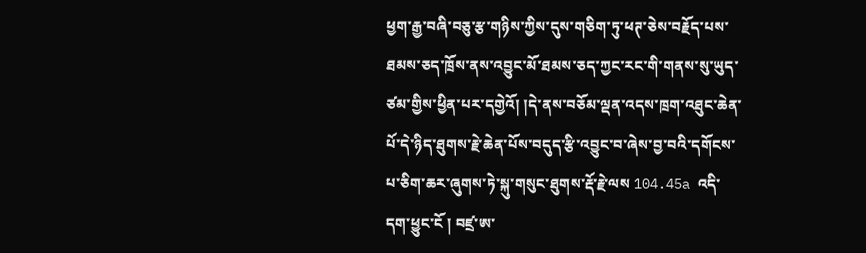ཕྱག་རྒྱ་བཞི་བཅུ་རྩ་གཉིས་ཀྱིས་དུས་གཅིག་ཏུ་ཕཊ་ཅེས་བརྗོད་པས་ཐམས་ཅད་ཁྲོས་ནས་འབྱུང་མོ་ཐམས་ཅད་ཀྱང་རང་གི་གནས་སུ་ཡུད་ཙམ་གྱིས་ཕྱིན་པར་དགྱེའོ། །དེ་ནས་བཅོམ་ལྡན་འདས་ཁྲག་འཐུང་ཆེན་པོ་དེ་ཉིད་ཐུགས་རྗེ་ཆེན་པོས་བདུད་རྩི་འབྱུང་བ་ཞེས་བྱ་བའི་དགོངས་པ་ཅིག་ཆར་ཞུགས་ཏེ་སྐུ་གསུང་ཐུགས་རྡོ་རྗེ་ལས 104.45a འདི་དག་ཕྱུང་ངོ ། བཛྲ་ཨ་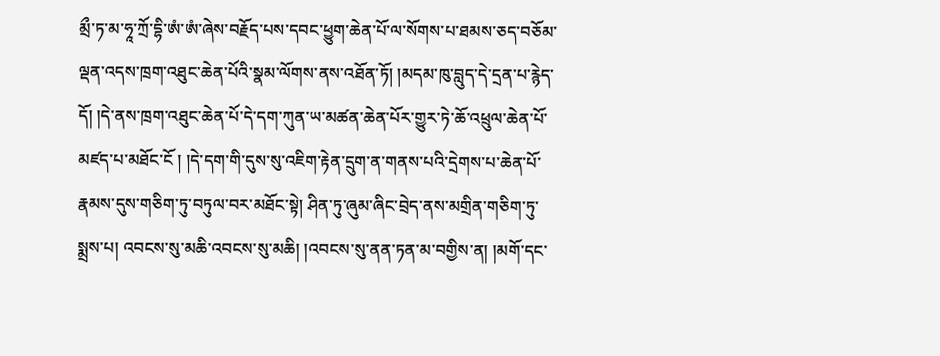མྲྀ་ཏ་མ་ཧཱ་ཀྲོ་དྷི་ཨཾ་ཨཾ་ཞེས་བརྗོད་པས་དབང་ཕྱུག་ཆེན་པོ་ལ་སོགས་པ་ཐམས་ཅད་བཅོམ་ལྡན་འདས་ཁྲག་འཐུང་ཆེན་པོའི་སྣམ་ལོགས་ནས་འཐོན་ཏོ། །མདམ་ཁུ་བླུད་དེ་དྲན་པ་རྙེད་དོ། །དེ་ནས་ཁྲག་འཐུང་ཆེན་པོ་དེ་དག་ཀུན་ཡ་མཚན་ཆེན་པོར་གྱུར་ཏེ་ཆོ་འཕྲུལ་ཆེན་པོ་མཛད་པ་མཐོང་ངོ ། །དེ་དག་གི་དུས་སུ་འཇིག་རྟེན་དྲུག་ན་གནས་པའི་དྲེགས་པ་ཆེན་པོ་རྣམས་དུས་གཅིག་ཏུ་བཏུལ་བར་མཐོང་སྟེ། ཤིན་ཏུ་ཞུམ་ཞིང་བྲེད་ནས་མགྲིན་གཅིག་ཏུ་སྨྲས་པ། འབངས་སུ་མཆི་འབངས་སུ་མཆི། །འབངས་སུ་ནན་ཏན་མ་བགྱིས་ན། །མགོ་དང་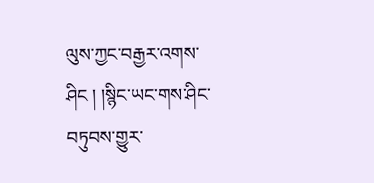ལུས་ཀྱང་བརྒྱར་འགས་ཤིང ། །སྙིང་ཡང་གས་ཤིང་བཏུབས་གྱུར་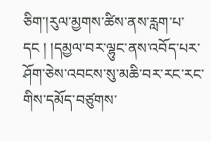ཅིག་།རུལ་མྱགས་ཚིས་ནས་རླག་པ་དང ། །དམྱལ་བར་ལྷུང་ནས་འབོད་པར་ཤོག་ཅེས་འབངས་སུ་མཆི་བར་རང་རང་གིས་དམོད་བཙུགས་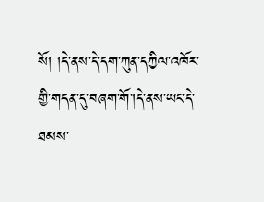སོ། །དེ་ནས་དེ་དག་ཀུན་དཀྱིལ་འཁོར་གྱི་གདན་དུ་བཞག་གོ་།དེ་ནས་ཡང་དེ་ཐམས་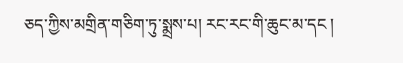ཅད་ཀྱིས་མགྲིན་གཅིག་ཏུ་སྨྲས་པ། རང་རང་གི་ཆུང་མ་དང །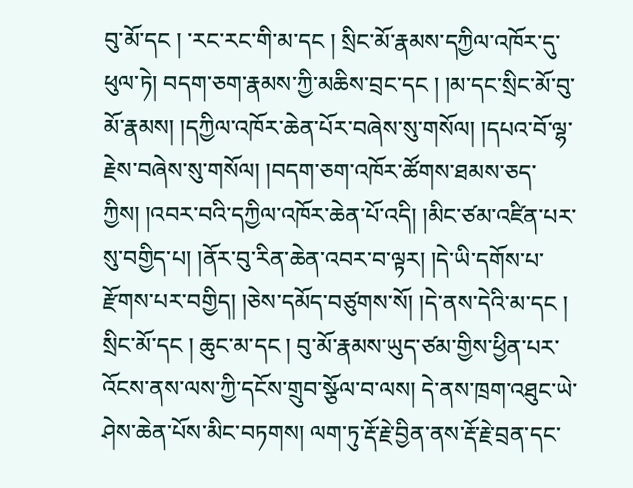བུ་མོ་དང ། ་རང་རང་གི་མ་དང ། སྲིང་མོ་རྣམས་དཀྱིལ་འཁོར་དུ་ཕུལ་ཏེ། བདག་ཅག་རྣམས་ཀྱི་མཆིས་བྲང་དང ། །མ་དང་སྲིང་མོ་བུ་མོ་རྣམས། །དཀྱིལ་འཁོར་ཆེན་པོར་བཞེས་སུ་གསོལ། །དཔའ་བོ་ལྷ་རྗེས་བཞེས་སུ་གསོལ། །བདག་ཅག་འཁོར་ཚོགས་ཐམས་ཅད་ཀྱིས། །འབར་བའི་དཀྱིལ་འཁོར་ཆེན་པོ་འདི། །མིང་ཙམ་འཛིན་པར་སུ་བགྱིད་པ། །ནོར་བུ་རིན་ཆེན་འབར་བ་ལྟར། །དེ་ཡི་དགོས་པ་རྫོགས་པར་བགྱིད། །ཅེས་དམོད་བཙུགས་སོ། །དེ་ནས་དེའི་མ་དང ། སྲིང་མོ་དང ། ཆུང་མ་དང ། བུ་མོ་རྣམས་ཡུད་ཙམ་གྱིས་ཕྱིན་པར་འོངས་ནས་ལས་ཀྱི་དངོས་གྲུབ་སྩོལ་བ་ལས། དེ་ནས་ཁྲག་འཐུང་ཡེ་ཤེས་ཆེན་པོས་མིང་བཏགས། ལག་ཏུ་རྡོ་རྗེ་བྱིན་ནས་རྡོ་རྗེ་བྲན་དང་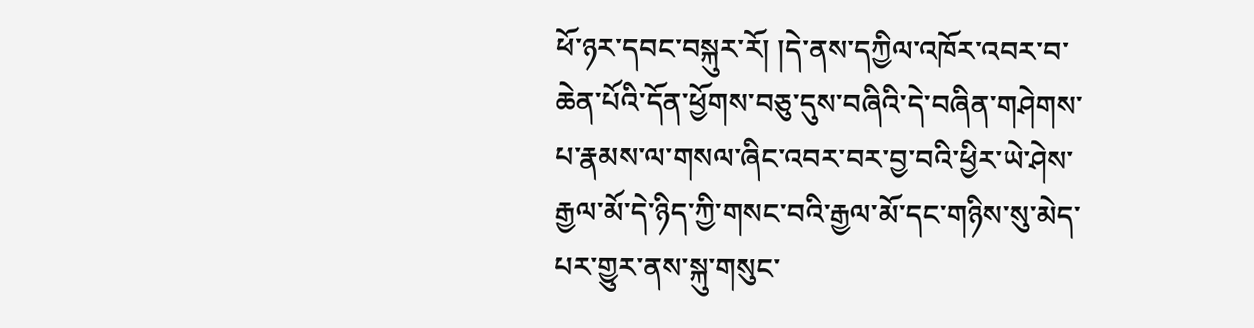ཕོ་ཉར་དབང་བསྐུར་རོ། །དེ་ནས་དཀྱིལ་འཁོར་འབར་བ་ཆེན་པོའི་དོན་ཕྱོགས་བཅུ་དུས་བཞིའི་དེ་བཞིན་གཤེགས་པ་རྣམས་ལ་གསལ་ཞིང་འབར་བར་བྱ་བའི་ཕྱིར་ཡེ་ཤེས་རྒྱལ་མོ་དེ་ཉིད་ཀྱི་གསང་བའི་རྒྱལ་མོ་དང་གཉིས་སུ་མེད་པར་གྱུར་ནས་སྐུ་གསུང་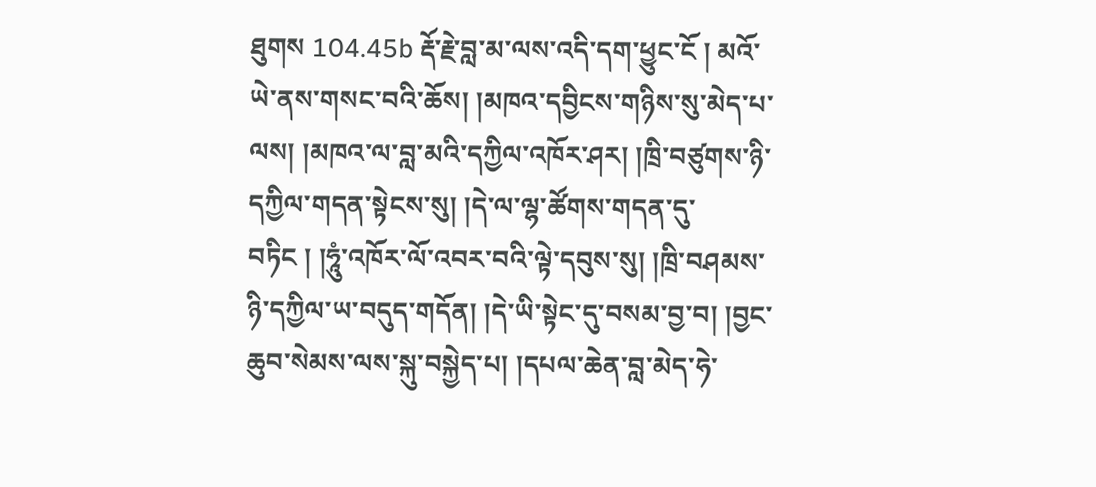ཐུགས 104.45b རྡོ་རྗེ་བླ་མ་ལས་འདི་དག་ཕྱུང་ངོ ། མའོ་ཡེ་ནས་གསང་བའི་ཆོས། །མཁའ་དབྱིངས་གཉིས་སུ་མེད་པ་ལས། །མཁའ་ལ་བླ་མའི་དཀྱིལ་འཁོར་ཤར། །ཁྲི་བཙུགས་ཉི་དཀྱིལ་གདན་སྟེངས་སུ། །དེ་ལ་ལྷ་ཚོགས་གདན་དུ་བཏིང ། །ཧཱུཾ་འཁོར་ལོ་འབར་བའི་ལྟེ་དབུས་སུ། །ཁྲི་བཤམས་ཉི་དཀྱིལ་ཡ་བདུད་གདོན། །དེ་ཡི་སྟེང་དུ་བསམ་བྱ་བ། །བྱང་ཆུབ་སེམས་ལས་སྐུ་བསྐྱེད་པ། །དཔལ་ཆེན་བླ་མེད་ཧེ་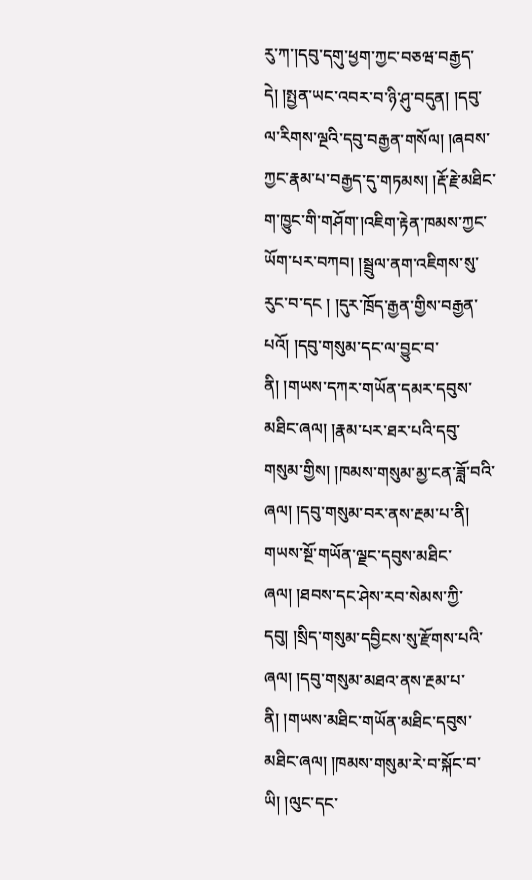རུ་ཀ་།དབུ་དགུ་ཕྱག་ཀྱང་བཅཝ་བརྒྱད་དེ། །སྤྱན་ཡང་འབར་བ་ཉི་ཤུ་བདུན། །དབུ་ལ་རིགས་ལྔའི་དབུ་བརྒྱན་གསོལ། །ཞབས་ཀྱང་རྣམ་པ་བརྒྱད་དུ་གཏམས། །རྡོ་རྗེ་མཐིང་ག་ཁྱུང་གི་གཤོག་།འཇིག་རྟེན་ཁམས་ཀྱང་ཡོག་པར་བཀབ། །སྦྲུལ་ནག་འཇིགས་སུ་རུང་བ་དང ། །དུར་ཁྲོད་རྒྱན་གྱིས་བརྒྱན་པའོ། །དབུ་གསུམ་དང་ལ་བྱུང་བ་ནི། །གཡས་དཀར་གཡོན་དམར་དབུས་མཐིང་ཞལ། །རྣམ་པར་ཐར་པའི་དབུ་གསུམ་གྱིས། །ཁམས་གསུམ་མྱ་ངན་ཟློ་བའི་ཞལ། །དབུ་གསུམ་བར་ནས་རྔམ་པ་ནི། གཡས་སྔོ་གཡོན་ལྗང་དབུས་མཐིང་ཞལ། །ཐབས་དང་ཤེས་རབ་སེམས་ཀྱི་དབུ། །སྲིད་གསུམ་དབྱིངས་སུ་རྫོགས་པའི་ཞལ། །དབུ་གསུམ་མཐའ་ནས་རྔམ་པ་ནི། །གཡས་མཐིང་གཡོན་མཐིང་དབུས་མཐིང་ཞལ། །ཁམས་གསུམ་རེ་བ་སྐོང་བ་ཡི། །ལུང་དང་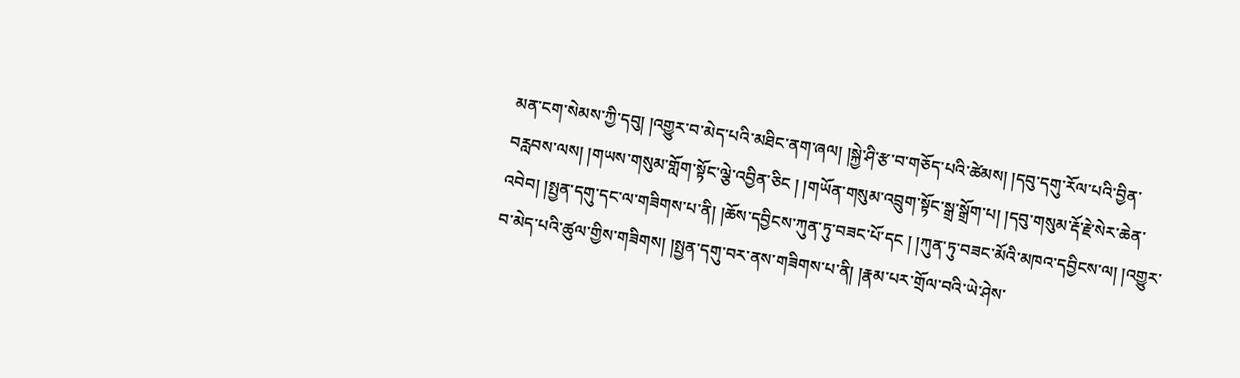མན་ངག་སེམས་ཀྱི་དབུ། །འགྱུར་བ་མེད་པའི་མཐིང་ནག་ཞལ། །སྐྱེ་ཤི་རྩ་བ་གཅོད་པའི་ཚེམས། །དབུ་དགུ་རོལ་པའི་བྱིན་བརླབས་ལས། །གཡས་གསུམ་གློག་སྟོང་ལྕེ་འབྱིན་ཅིང ། །གཡོན་གསུམ་འབྲུག་སྟོང་སྒྲ་སྒྲོག་པ། །དབུ་གསུམ་རྡོ་རྗེ་སེར་ཆེན་འབེབ། །སྤྱན་དགུ་དང་ལ་གཟིགས་པ་ནི། །ཆོས་དབྱིངས་ཀུན་ཏུ་བཟང་པོ་དང ། །ཀུན་ཏུ་བཟང་མོའི་མཁའ་དབྱིངས་ལ། །འགྱུར་བ་མེད་པའི་ཚུལ་གྱིས་གཟིགས། །སྤྱན་དགུ་བར་ནས་གཟིགས་པ་ནི། །རྣམ་པར་གྲོལ་བའི་ཡེ་ཤེས་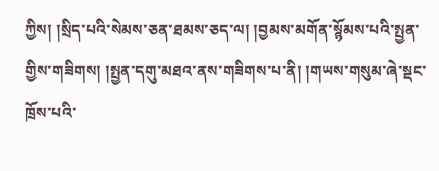ཀྱིས། །སྲིད་པའི་སེམས་ཅན་ཐམས་ཅད་ལ། །བྱམས་མགོན་སྙོམས་པའི་སྤྱན་གྱིས་གཟིགས། །སྤྱན་དགུ་མཐའ་ནས་གཟིགས་པ་ནི། །གཡས་གསུམ་ཞེ་སྡང་ཁྲོས་པའི་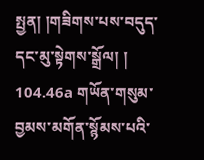སྤྱན། །གཟིགས་པས་བདུད་དང་མུ་སྟེགས་སྒྲོལ། ། 104.46a གཡོན་གསུམ་བྱམས་མགོན་སྙོམས་པའི་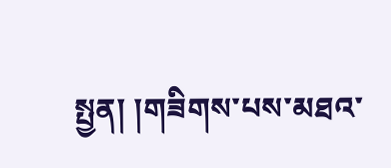སྤྱན། །གཟིགས་པས་མཐའ་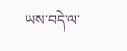ཡས་བདེ་ལ་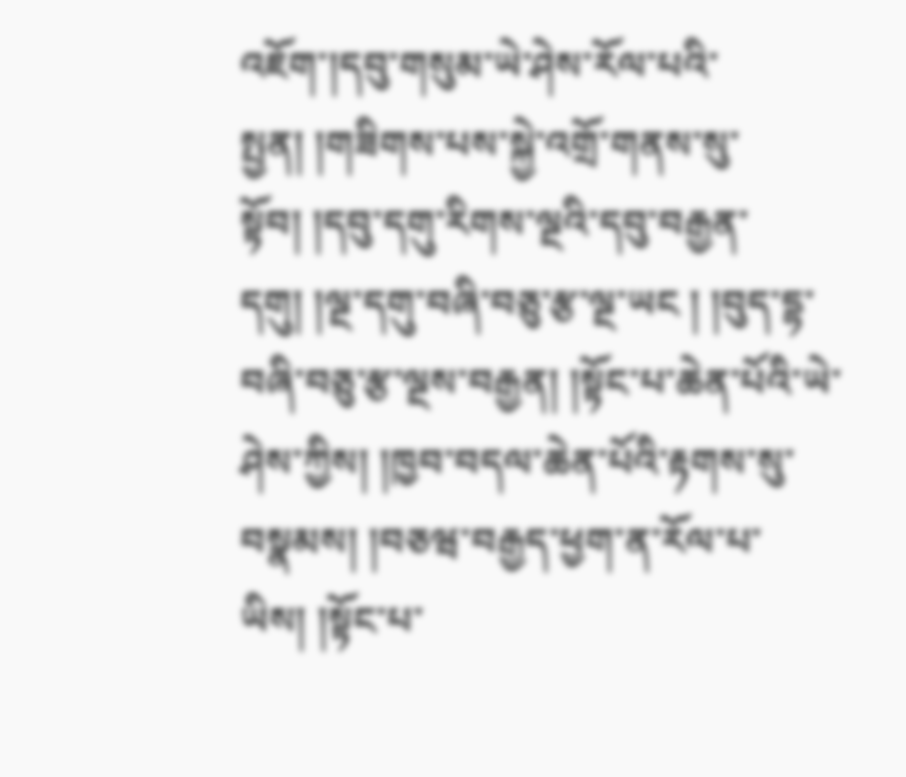འཇོག་།དབུ་གསུམ་ཡེ་ཤེས་རོལ་པའི་སྤྱན། །གཟིགས་པས་སྐྱེ་འགྲོ་གནས་སུ་སྟོབ། །དབུ་དགུ་རིགས་ལྔའི་དབུ་བརྒྱན་དགུ། །ལྔ་དགུ་བཞི་བཅུ་རྩ་ལྔ་ཡང ། །བུད་དྷ་བཞི་བཅུ་རྩ་ལྔས་བརྒྱན། །སྟོང་པ་ཆེན་པོའི་ཡེ་ཤེས་ཀྱིས། །ཁྱབ་བདལ་ཆེན་པོའི་རྟགས་སུ་བསྣམས། །བཅཝ་བརྒྱད་ཕྱག་ན་རོལ་པ་ཡིས། །སྟོང་པ་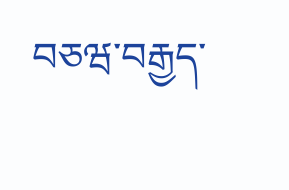བཅཝ་བརྒྱད་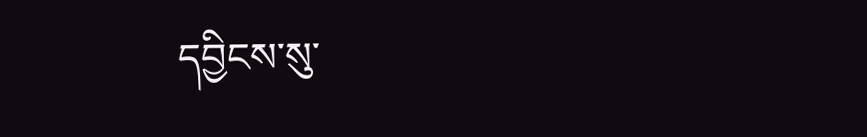དབྱིངས་སུ་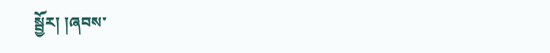སྦྱོར། །ཞབས་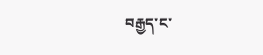བརྒྱད་ང་